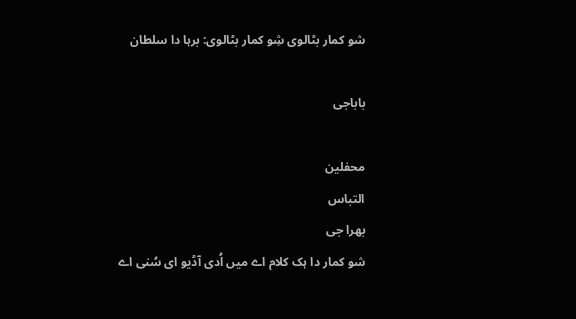شو کمار بٹالوی شِو کمار بٹالوی: برہا دا سلطان

باباجی

محفلین
التباس
بھرا جی
شو کمار دا ہک کلام اے میں اُدی آڈیو ای سُنی اے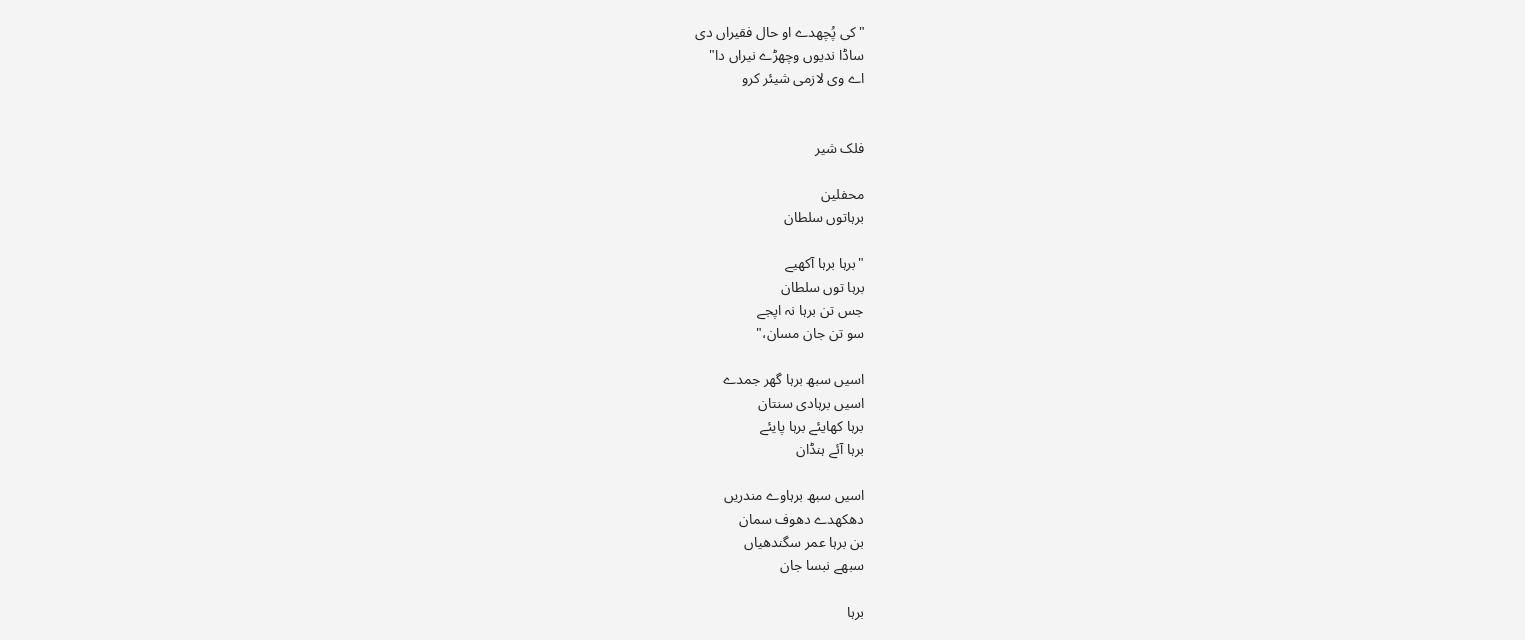"کی پُچھدے او حال فقیراں دی
ساڈا ندیوں وچھڑے نیراں دا"
اے وی لازمی شیئر کرو


فلک شیر

محفلین
برہاتوں سلطان

"برہا برہا آکھیے
برہا توں سلطان
جس تن برہا نہ اپجے
سو تن جان مسان،"

اسیں سبھ برہا گھر جمدے
اسیں برہادی سنتان
برہا کھایئے برہا پایئے
برہا آئے ہنڈان

اسیں سبھ برہاوے مندریں
دھکھدے دھوف سمان
بن برہا عمر سگندھیاں
سبھے نبسا جان

برہا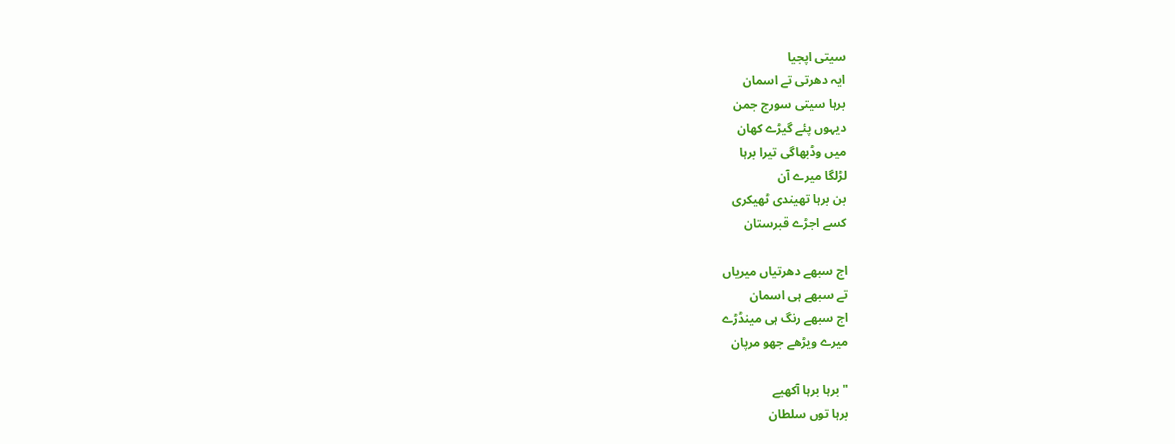سیتی اپجیا
ایہ دھرتی تے اسمان
برہا سیتی سورج جمن
دیہوں پئے گیڑے کھان
میں وڈبھاگی تیرا برہا
لڑلگا میرے آن
بن برہا تھیندی ٹھیکری
کسے اجڑے قبرستان

اج سبھے دھرتیاں میریاں
تے سبھے ہی اسمان
اج سبھے رنگ ہی مینڈڑے
میرے ویڑھے جھو مرپان

" برہا برہا آکھیے
برہا توں سلطان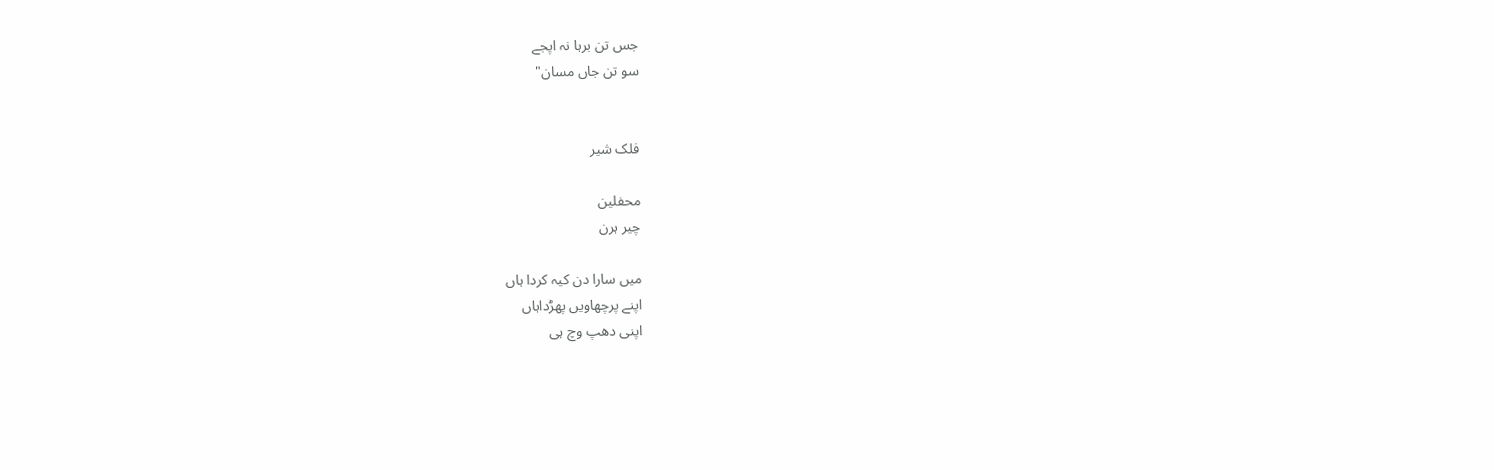جس تن برہا نہ اپجے
سو تن جاں مسان"


فلک شیر

محفلین
چیر ہرن

میں سارا دن کیہ کردا ہاں
اپنے پرچھاویں پھڑداہاں
اپنی دھپ وچ ہی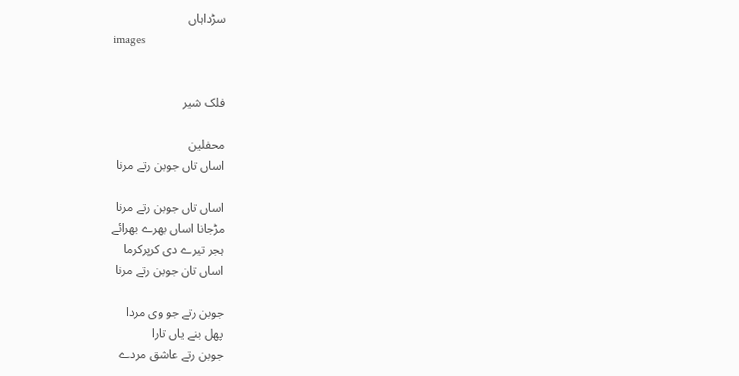سڑداہاں
images


فلک شیر

محفلین
اساں تاں جوبن رتے مرنا

اساں تاں جوبن رتے مرنا
مڑجانا اساں بھرے بھرائے
ہجر تیرے دی کرپرکرما
اساں تان جوبن رتے مرنا

جوبن رتے جو وی مردا
پھل بنے یاں تارا
جوبن رتے عاشق مردے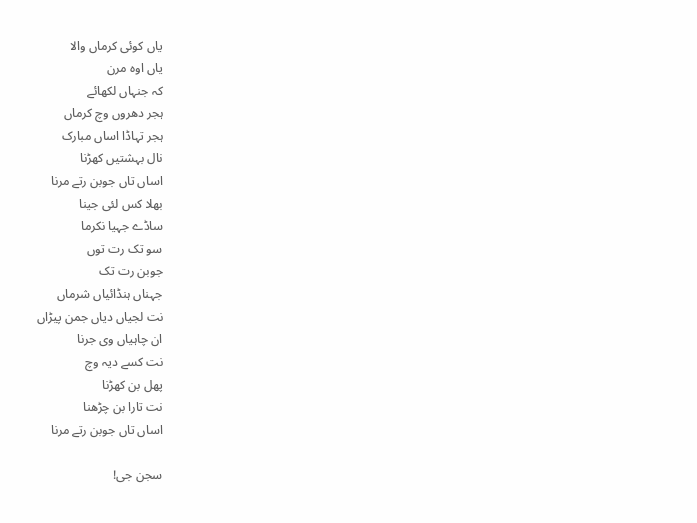یاں کوئی کرماں والا
یاں اوہ مرن
کہ جنہاں لکھائے
ہجر دھروں وچ کرماں
ہجر تہاڈا اساں مبارک
نال بہشتیں کھڑنا
اساں تاں جوبن رتے مرنا
بھلا کس لئی جینا
ساڈے جہیا نکرما
سو تک رت توں
جوبن رت تک
جہناں ہنڈائیاں شرماں
نت لجیاں دیاں جمن پیڑاں
ان چاہیاں وی جرنا
نت کسے دیہ وچ
پھل بن کھڑنا
نت تارا بن چڑھنا
اساں تاں جوبن رتے مرنا

سجن جی!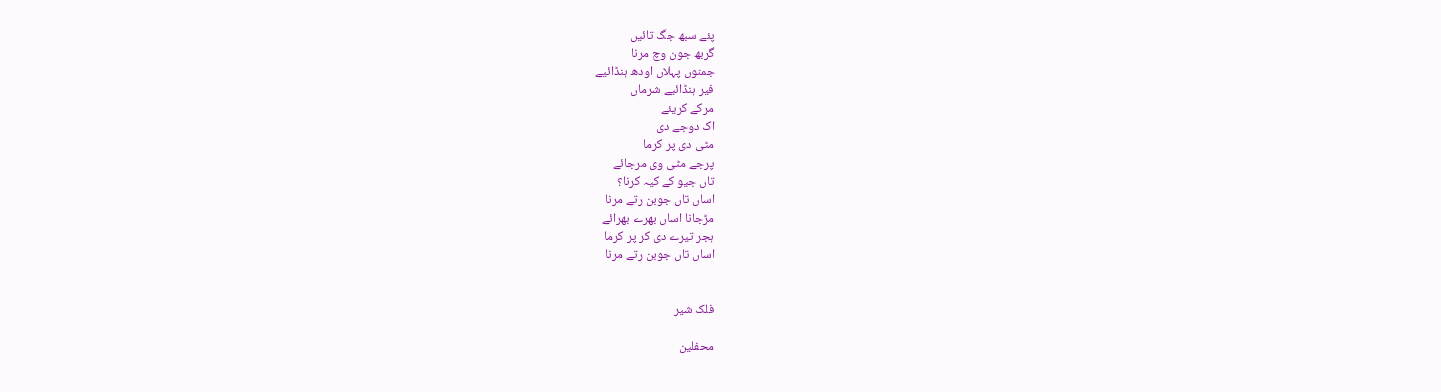پئے سبھ جگ تائیں
گربھ جون وچ مرنا
جمنوں پہلاں اودھ ہنڈائیے
فیر ہنڈائیے شرماں
مرکے کریئے
اک دوجے دی
مٹی دی پر کرما
پرجے مٹی وی مرجائے
تاں جیو کے کیہ کرنا؟
اساں تاں جوبن رتے مرنا
مڑجانا اساں بھرے بھرائے
ہجر تیرے دی کر پر کرما
اساں تاں جوبن رتے مرنا


فلک شیر

محفلین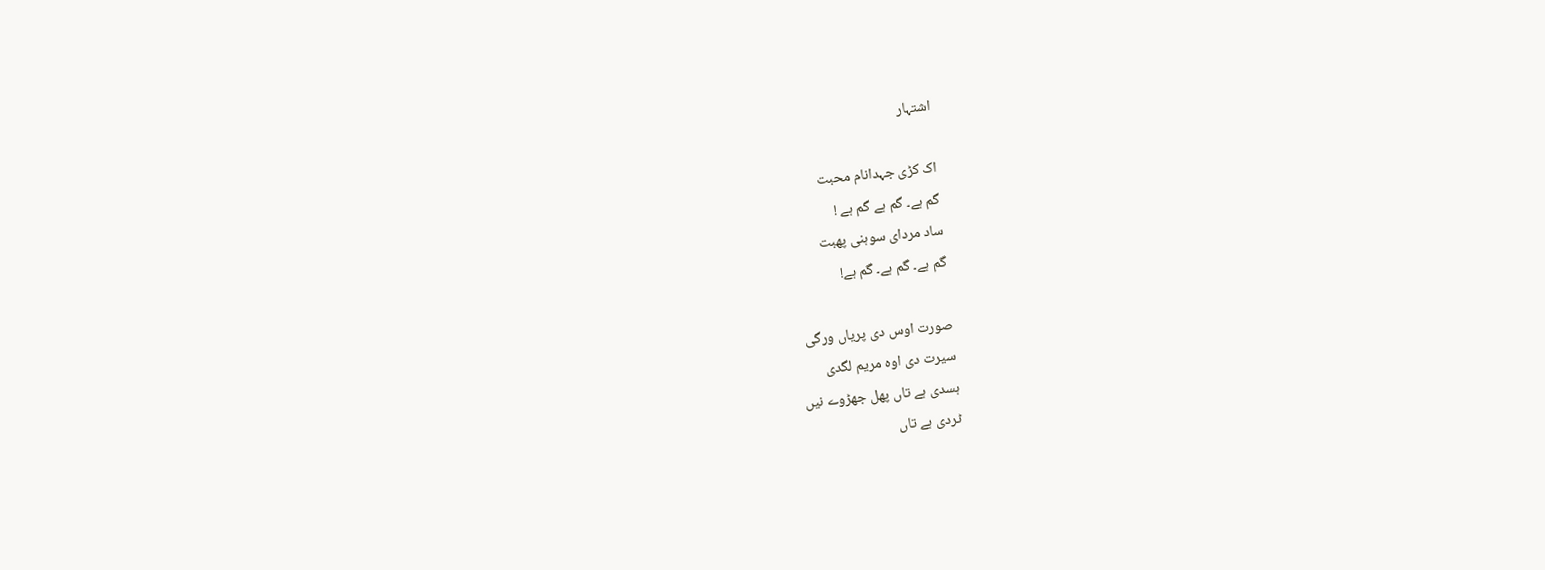اشتہار

اک کڑی جہدانام محبت
گم ہے۔ گم ہے گم ہے !
ساد مردای سوہنی پھبت
گم ہے۔ گم ہے۔ گم ہے!

صورت اوس دی پریاں ورگی
سیرت دی اوہ مریم لگدی
ہسدی ہے تاں پھل جھڑوے نیں
ٹردی ہے تاں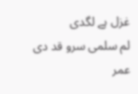غزل ہے لگدی
لم سلمی سرو قد دی
عمر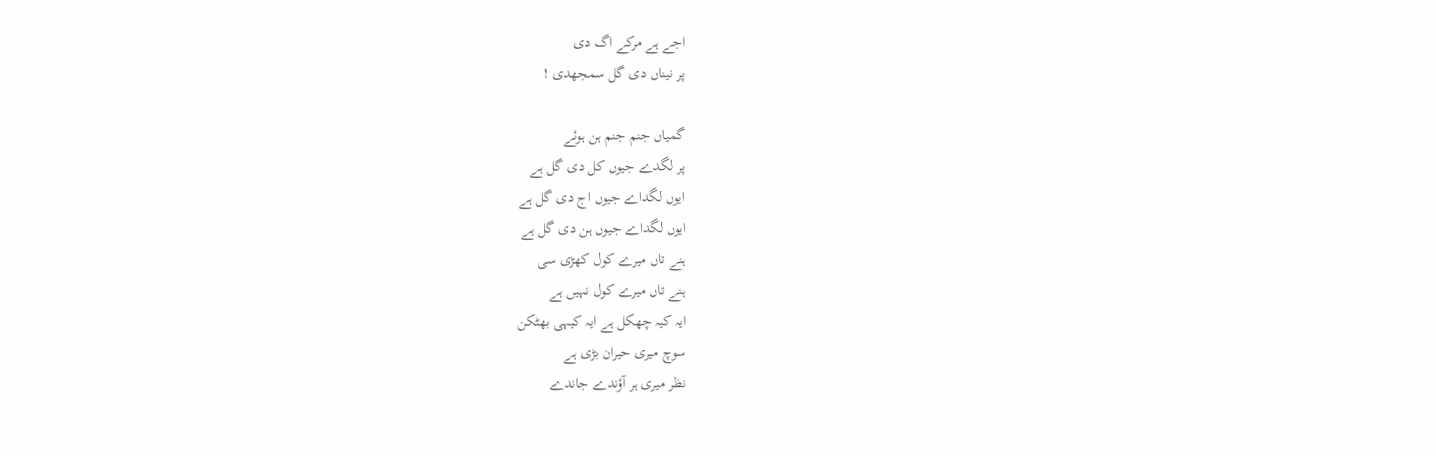اجے ہے مرکے اگ دی
پر نیناں دی گل سمجھدی !

گمیاں جنم جنم ہن ہوئے
پر لگدے جیوں کل دی گل ہے
ایوں لگداے جیوں اج دی گل ہے
ایوں لگداے جیوں ہن دی گل ہے
ہنے تاں میرے کول کھڑی سی
ہنے تاں میرے کول نہیں ہے
ایہ کیہ چھکل ہے ایہ کیہی بھٹکن
سوچ میری حیران بڑی ہے
نظر میری ہر آؤندے جاندے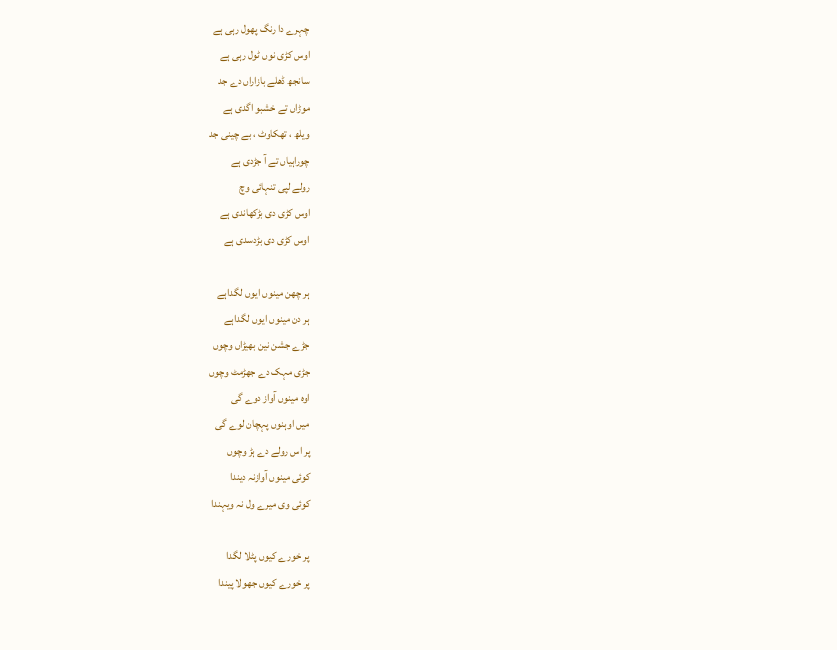چہرے دا رنگ پھول رہی ہے
اوس کڑی نوں ٹول رہی ہے
سانجھ ڈھلے بازاراں دے جد
موڑاں تے خشبو اگدی ہے
ویلھ ، تھکاوٹ ، بے چینی جد
چوراہیاں تے آ جڑدی ہے
رولے لپی تنہائی وچ
اوس کڑی دی بڑکھاندی ہے
اوس کڑی دی بڑدسدی ہے

ہر چھن مینوں ایوں لگداہے
ہر دن مینوں ایوں لگداہے
جڑے جشن نین بھیڑاں وچوں
جڑی مہک دے جھڑمٹ وچوں
اوہ مینوں آواز دوے گی
میں اوہنوں پہچان لوے گی
پر اس رولے دے ہڑ وچوں
کوئی مینوں آوازنہ دیندا
کوئی وی میرے ول نہ ویہندا

پر خورے کیوں پٹلا لگدا
پر خورے کیوں جھولا پیندا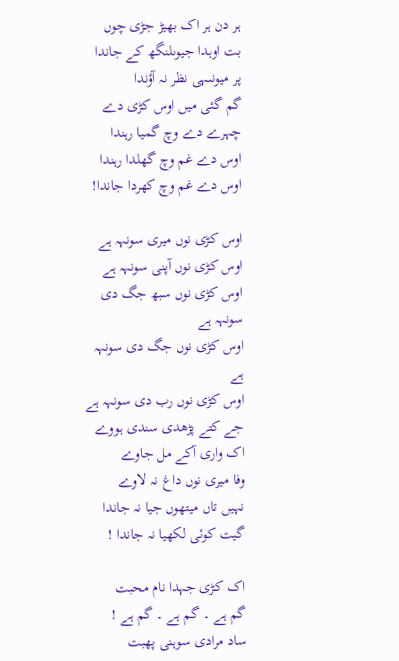ہر دن ہر اک بھیڑ جڑی چوں
بت اوہدا جیوںلنگھ کے جاندا
پر میونںہی نظر نہ آؤندا
گم گئی میں اوس کڑی دے
چہرے دے وچ گمیا رہندا
اوس دے غم وچ گھلدا رہندا
اوس دے غم وچ کھردا جاندا!

اوس کڑی نوں میری سونہہ ہے
اوس کڑی نوں آپنی سونہہ ہے
اوس کڑی نوں سبھ جگ دی سونہہ ہے
اوس کڑی نوں جگ دی سونہہ ہے
اوس کڑی نوں رب دی سونہہ ہے
جے کتے پڑھدی سندی ہووے
اک واری آکے مل جاوے
وفا میری نوں داغ نہ لاوے
نہیں تاں میتھوں جیا نہ جاندا
گیت کوئی لکھیا نہ جاندا !

اک کڑی جہدا نام محبت
گم ہے ۔ گم ہے ۔ گم ہے !
ساد مرادی سوہنی پھبت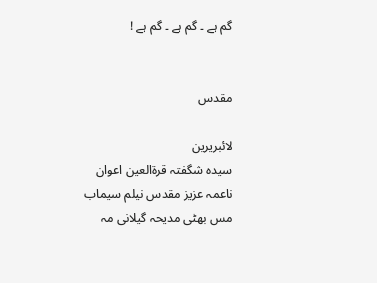گم ہے ۔ گم ہے ۔ گم ہے !


مقدس

لائبریرین
سیدہ شگفتہ قرۃالعین اعوان ناعمہ عزیز مقدس نیلم سیماب مس بھٹی مدیحہ گیلانی مہ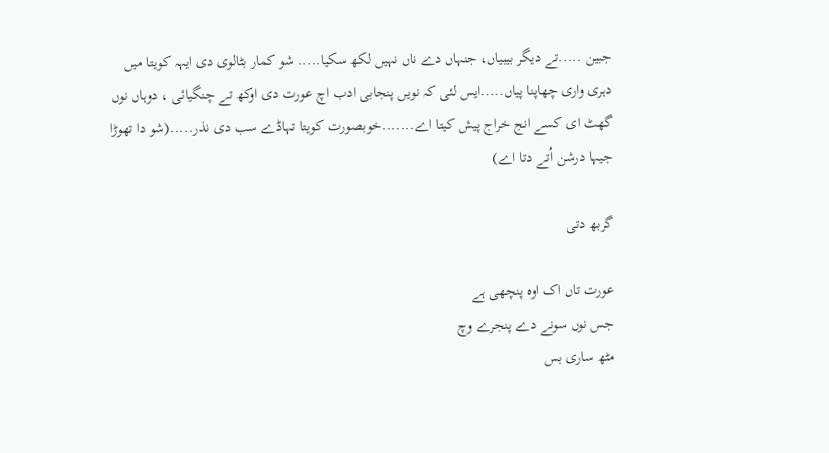جبین .....تے دیگر بیبیاں، جنہاں دے ناں نہیں لکھ سکیا..... شو کمار بٹالوی دی ایہہ کویتا میں دہری واری چھاپنا پیاں.....ایس لئی کہ نویں پنجابی ادب اچ عورت دی اوکھ تے چنگیائی ، دوہاں نوں گھٹ ای کسے انج خراج پیش کیتا اے.......خوبصورت کویتا تہاڈے سب دی نذر.....(شو دا تھوڑا جیہا درشن اُتے دتا اے)

گربھ دتی

عورت تاں اک اوہ پنچھی ہے
جس نوں سونے دے پنجرے وچ
مٹھ ساری بس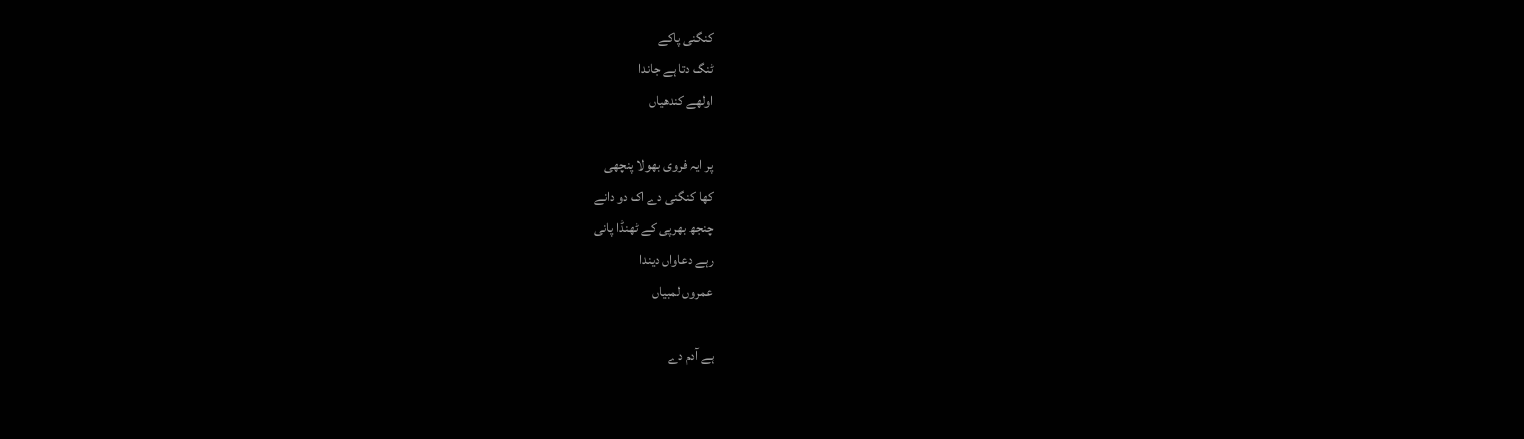کنگنی پاکے
ٹنگ دتا ہے جاندا
اولھے کندھیاں

پر ایہ فروی بھولا پنچھی
کھا کنگنی دے اک دو دانے
چنجھ بھرپی کے ٹھنڈا پانی
رہے دعاواں دیندا
عمروں لمبیاں

ہے آدم دے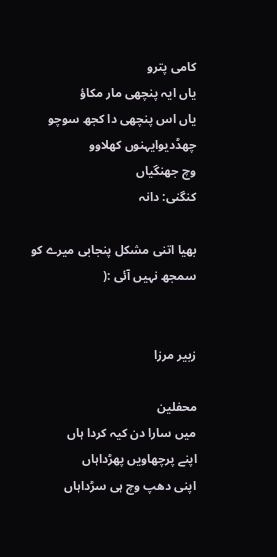کامی پترو
یاں ایہ پنچھی مار مکاؤ
یاں اس پنچھی دا کجھ سوچو
چھڈدیوایہنوں کھلاوو
وچ جھنگیاں
کنگنی: دانہ

بھیا اتنی مشکل پنجابی میرے کو سمجھ نہیں آئی :(


زبیر مرزا

محفلین
میں سارا دن کیہ کردا ہاں
اپنے پرچھاویں پھڑداہاں
اپنی دھپ وچ ہی سڑداہاں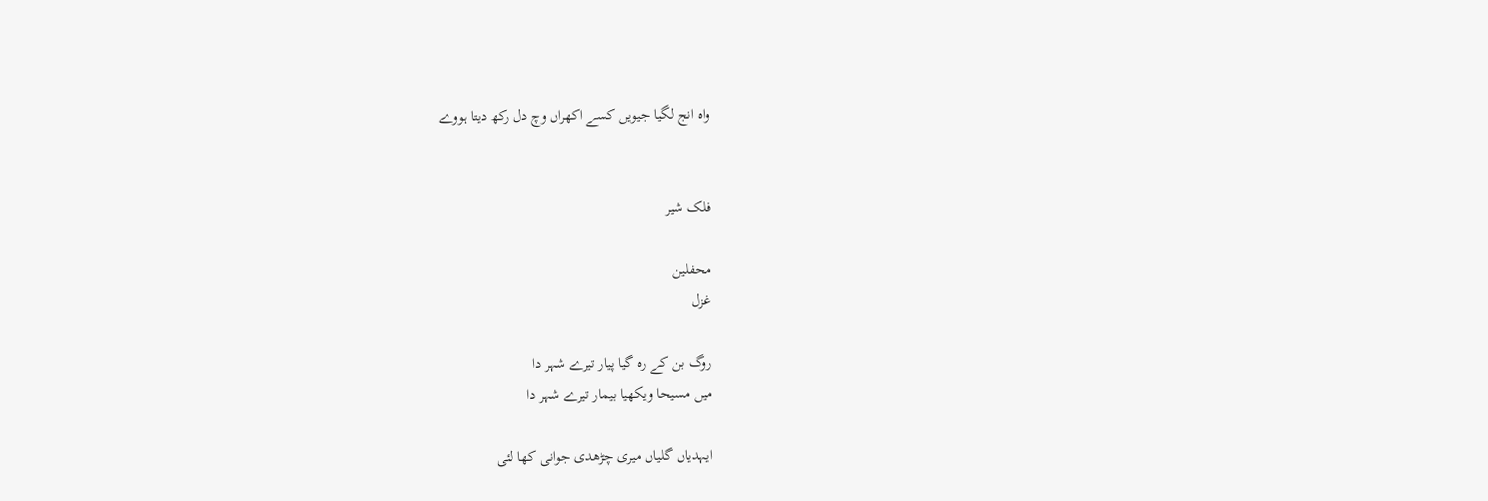واہ انج لگیا جیویں کسے اکھراں وچ دل رکھ دیتا ہووے


فلک شیر

محفلین
غزل

روگ بن کے رہ گیا پیار تیرے شہر دا
میں مسیحا ویکھیا بیمار تیرے شہر دا

ایہدیاں گلیاں میری چڑھدی جوانی کھا لئی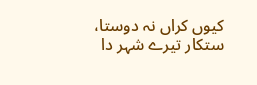کیوں کراں نہ دوستا، ستکار تیرے شہر دا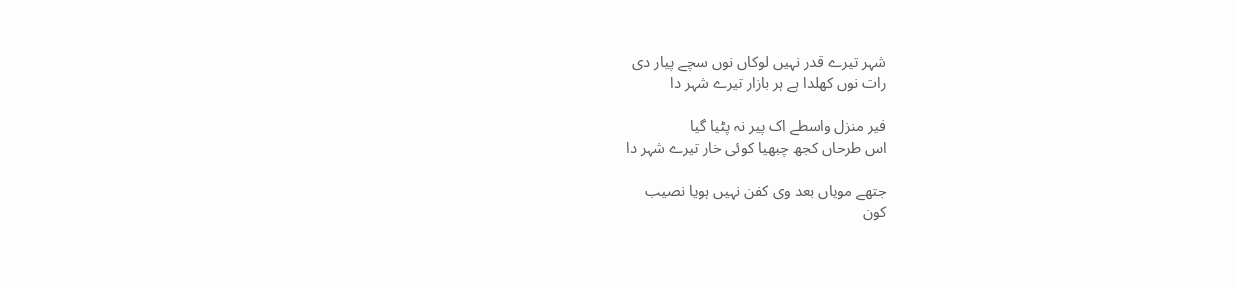شہر تیرے قدر نہیں لوکاں نوں سچے پیار دی
رات نوں کھلدا ہے ہر بازار تیرے شہر دا

فیر منزل واسطے اک پیر نہ پٹیا گیا
اس طرحاں کجھ چبھیا کوئی خار تیرے شہر دا

جتھے مویاں بعد وی کفن نہیں ہویا نصیب
کون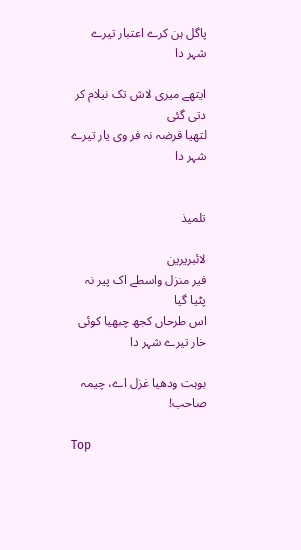پاگل ہن کرے اعتبار تیرے شہر دا

ایتھے میری لاش تک نیلام کر دتی گئی
لتھیا قرضہ نہ فر وی یار تیرے شہر دا


تلمیذ

لائبریرین
فیر منزل واسطے اک پیر نہ پٹیا گیا
اس طرحاں کجھ چبھیا کوئی خار تیرے شہر دا

بوہت ودھیا غزل اے، چیمہ صاحب!

Top